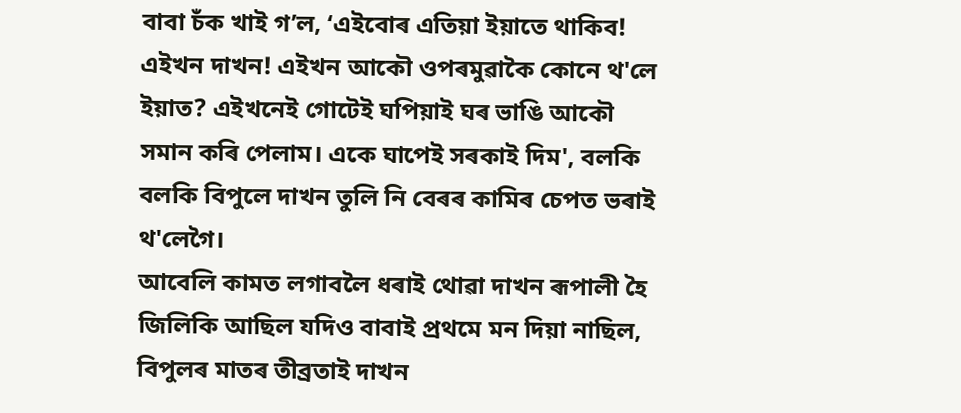বাবা চঁক খাই গ’ল, ‘এইবোৰ এতিয়া ইয়াতে থাকিব! এইখন দাখন! এইখন আকৌ ওপৰমুৱাকৈ কোনে থ'লে ইয়াত? এইখনেই গোটেই ঘপিয়াই ঘৰ ভাঙি আকৌ সমান কৰি পেলাম। একে ঘাপেই সৰকাই দিম', বলকি বলকি বিপুলে দাখন তুলি নি বেৰৰ কামিৰ চেপত ভৰাই থ'লেগৈ।
আবেলি কামত লগাবলৈ ধৰাই থোৱা দাখন ৰূপালী হৈ জিলিকি আছিল যদিও বাবাই প্ৰথমে মন দিয়া নাছিল, বিপুলৰ মাতৰ তীব্ৰতাই দাখন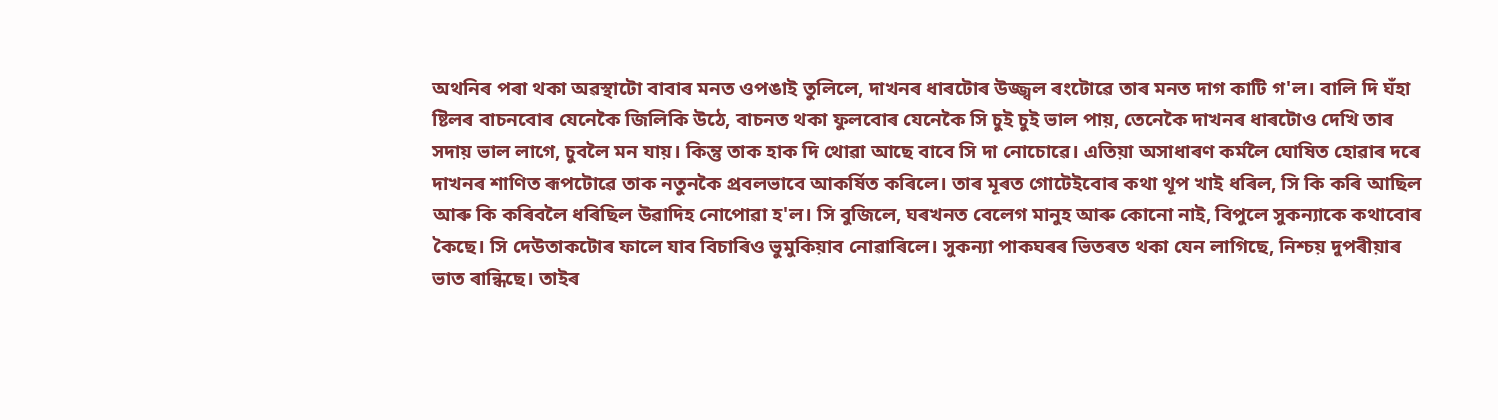অথনিৰ পৰা থকা অৱস্থাটো বাবাৰ মনত ওপঙাই তুলিলে, দাখনৰ ধাৰটোৰ উজ্জ্বল ৰংটোৱে তাৰ মনত দাগ কাটি গ'ল। বালি দি ঘঁহা ষ্টিলৰ বাচনবোৰ যেনেকৈ জিলিকি উঠে, বাচনত থকা ফুলবোৰ যেনেকৈ সি চুই চুই ভাল পায়, তেনেকৈ দাখনৰ ধাৰটোও দেখি তাৰ সদায় ভাল লাগে, চুবলৈ মন যায়। কিন্তু তাক হাক দি থোৱা আছে বাবে সি দা নোচোৱে। এতিয়া অসাধাৰণ কৰ্মলৈ ঘোষিত হোৱাৰ দৰে দাখনৰ শাণিত ৰূপটোৱে তাক নতুনকৈ প্ৰবলভাবে আকৰ্ষিত কৰিলে। তাৰ মূৰত গোটেইবোৰ কথা থূপ খাই ধৰিল, সি কি কৰি আছিল আৰু কি কৰিবলৈ ধৰিছিল উৱাদিহ নোপোৱা হ'ল। সি বুজিলে, ঘৰখনত বেলেগ মানুহ আৰু কোনো নাই, বিপুলে সুকন্যাকে কথাবোৰ কৈছে। সি দেউতাকটোৰ ফালে যাব বিচাৰিও ভুমুকিয়াব নোৱাৰিলে। সুকন্যা পাকঘৰৰ ভিতৰত থকা যেন লাগিছে, নিশ্চয় দুপৰীয়াৰ ভাত ৰান্ধিছে। তাইৰ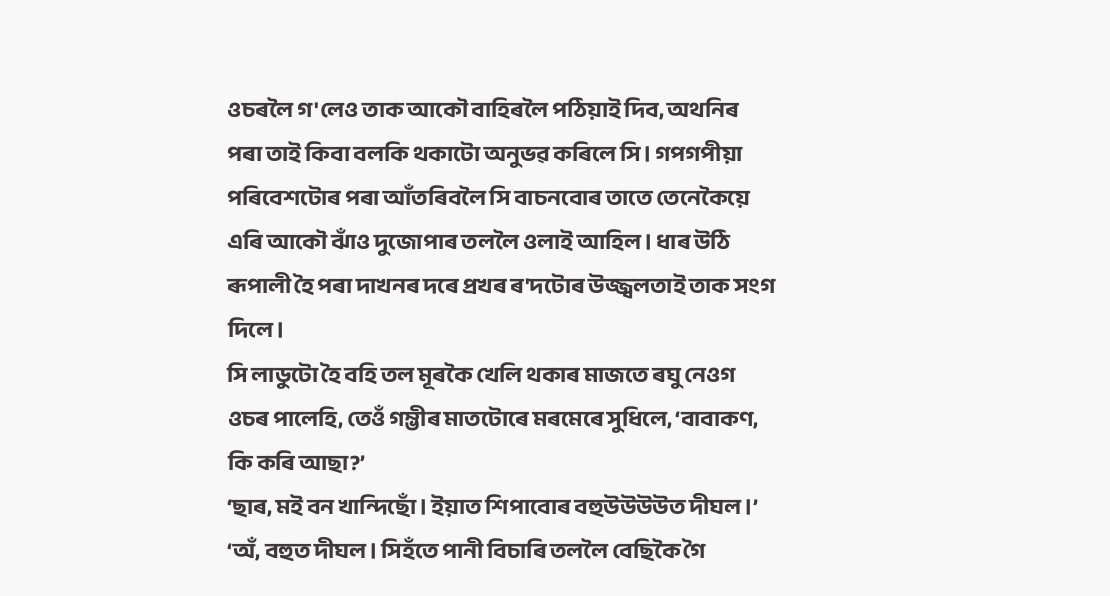ওচৰলৈ গ'লেও তাক আকৌ বাহিৰলৈ পঠিয়াই দিব, অথনিৰ পৰা তাই কিবা বলকি থকাটো অনুভৱ কৰিলে সি। গপগপীয়া পৰিবেশটোৰ পৰা আঁতৰিবলৈ সি বাচনবোৰ তাতে তেনেকৈয়ে এৰি আকৌ ঝাঁও দুজোপাৰ তললৈ ওলাই আহিল। ধাৰ উঠি ৰূপালী হৈ পৰা দাখনৰ দৰে প্ৰখৰ ৰ'দটোৰ উজ্জ্বলতাই তাক সংগ দিলে।
সি লাডুটো হৈ বহি তল মূৰকৈ খেলি থকাৰ মাজতে ৰঘু নেওগ ওচৰ পালেহি, তেওঁ গম্ভীৰ মাতটোৰে মৰমেৰে সুধিলে, ‘বাবাকণ, কি কৰি আছা?’
‘ছাৰ, মই বন খান্দিছোঁ। ইয়াত শিপাবোৰ বহুউউউউত দীঘল।’
‘অঁ, বহুত দীঘল। সিহঁতে পানী বিচাৰি তললৈ বেছিকৈ গৈ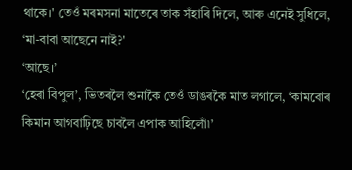থাকে।' তেওঁ মৰমসনা মাতেৰে তাক সঁহাৰি দিলে, আৰু এনেই সুধিলে, ‘মা-বাবা আছেনে নাই?'
‘আছে।’
‘হেৰা বিপুল’, ভিতৰলৈ শুনাকৈ তেওঁ ডাঙৰকৈ মাত লগালে, ‘কামবোৰ কিমান আগবাঢ়িছে চাবলৈ এপাক আহিলোঁ৷’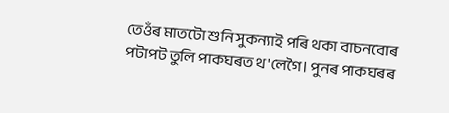তেওঁৰ মাতটো শুনি সুকন্যাই পৰি থকা বাচনবোৰ পটাপট তুলি পাকঘৰত থ'লেগৈ। পুনৰ পাকঘৰৰ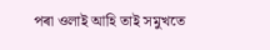পৰা ওলাই আহি তাই সমুখতে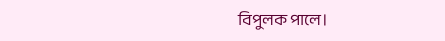বিপুলক পালে।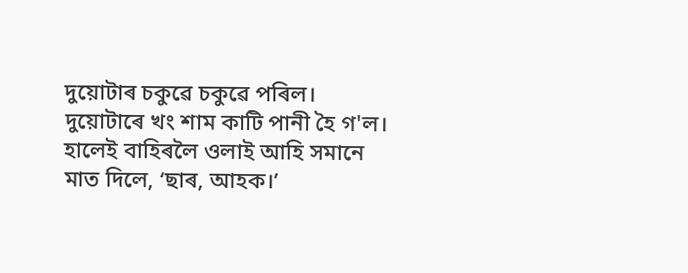দুয়োটাৰ চকুৱে চকুৱে পৰিল। দুয়োটাৰে খং শাম কাটি পানী হৈ গ'ল। হালেই বাহিৰলৈ ওলাই আহি সমানে মাত দিলে, ‘ছাৰ, আহক।’